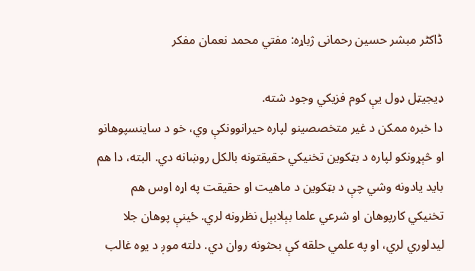ڈاکٹر مبشر حسین رحمانی ژباړه: مفتي محمد نعمان مفکر

ډیجیټل ډول یې کوم فزیکي وجود شته.
دا خبره ممکن د غیر متخصصینو لپاره حیرانوونکې وي، خو د ساینسپوهانو او څېړونکو لپاره د بټکوین تخنیکي حقیقتونه بالکل روښانه دي. البته، دا هم باید یادونه وشي چې د بټکوین د ماهیت او حقیقت په اړه اوس هم تخنیکي کارپوهان او شرعي علما بېلابېل نظرونه لري. ځينې پوهان جلا لیدلوري لري، او په علمي حلقه کې بحثونه روان دي. دلته موږ د یوه غالب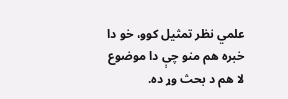علمي نظر تمثیل کوو، خو دا خبره هم منو چې دا موضوع لا هم د بحث وړ ده.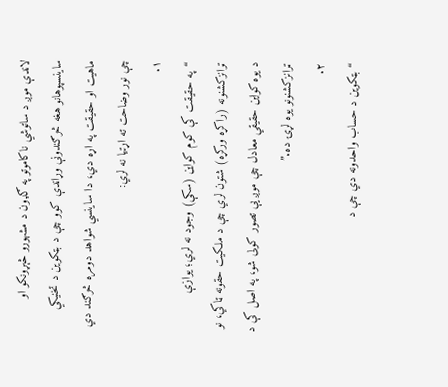لاندې موږ د ساتوشي ناکاموتو په ګډون د مشهورو څېړونکو او ساینسپوهانو هغه څرګندونې وړاندې کوو چې د بټکوین د تخنیکي ماهیت او حقیقت په اړه دي، دا ساینسي شواهد دومره څرګند دي چې نور وضاحت ته اړتیا نه لري:
۱.
“په حقیقت کې کوم کواین (سکې) وجود نه لري؛ یوازې ټرانزکشنونه (راکړه ورکړه) شتون لري چې د ملکیت حقونه ټاکي، نو د یوه کواین حقیقي معادل چې موږ یې تصور کولی شو، په اصل کې د ټرانزکشنونو یوه لړۍ ده.”
۲.
“بټکوین د حساب واحدونه دي چې د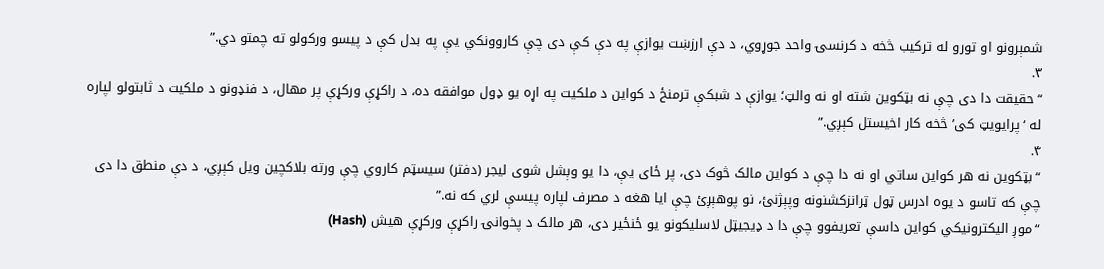شمېرونو او تورو له ترکیب څخه د کرنسۍ واحد جوړوي، د دې ارزښت یوازې په دې کې دی چې کاروونکي یې په بدل کې د پیسو ورکولو ته چمتو دي.”
۳.
“حقیقت دا دی چې نه بټکوین شته او نه والټ؛ یوازې د شبکې ترمنځ د کواین د ملکیت په اړه یو ډول موافقه ده، د راکړې ورکړې پر مهال، د فنډونو د ملکیت د ثابتولو لپاره له ‘پرایویټ کی’ څخه کار اخیستل کېږي.”
۴.
“بټکوین نه هر کواین ساتي او نه دا چې د کواین مالک څوک دی، پر ځای یې، دا یو وېشل شوی لیجر (دفتر) سیسټم کاروي چې ورته بلاکچین ویل کېږي، د دې منطق دا دی چې که تاسو د یوه ادرس ټول ټرانزکشنونه وپېژنئ، نو پوهېږئ چې ایا هغه د مصرف لپاره پیسې لري که نه.”
“موږ الیکترونیکي کواین داسې تعریفوو چې دا د ډیجیټل لاسلیکونو یو ځنځیر دی، هر مالک د پخوانۍ راکړې ورکړې هیش (Hash)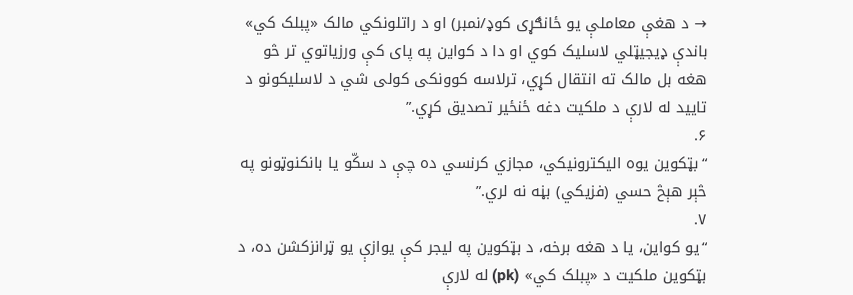→ د هغې معاملې یو ځانګړی کوډ/نمبر) او د راتلونکي مالک «پبلک کي» باندې ډیجیټلي لاسلیک کوي او دا د کواین په پای کې ورزیاتوي تر څو هغه بل مالک ته انتقال کړي، ترلاسه کوونکی کولی شي د لاسلیکونو د تایید له لارې د ملکیت دغه ځنځیر تصدیق کړي.”
۶.
“بټکوین یوه الیکترونیکي، مجازي کرنسي ده چې د سکّو یا بانکنوټونو په څېر هېڅ حسي (فزیکي) بڼه نه لري.”
۷.
“یو کواین، یا د هغه برخه، د بټکوین په لیجر کې یوازې یو ټرانزکشن ده، د بټکوین ملکیت د «پبلک کي» (pk) له لارې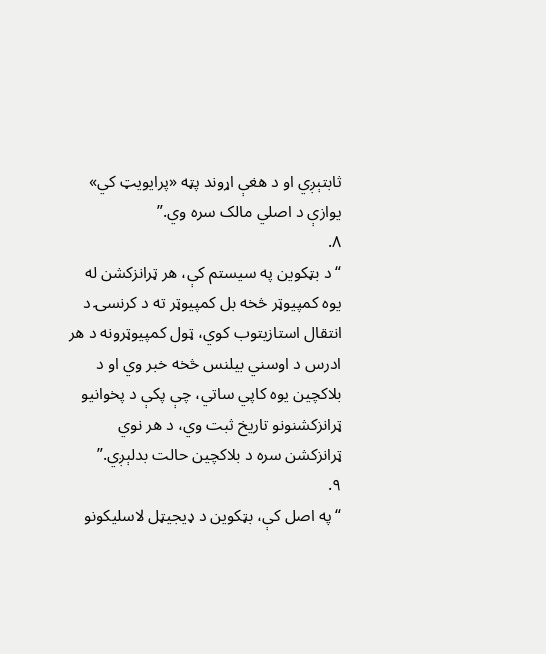ثابتېږي او د هغې اړوند پټه «پرایویټ کي» یوازې د اصلي مالک سره وي.”
۸.
“د بټکوین په سیستم کې، هر ټرانزکشن له یوه کمپیوټر څخه بل کمپیوټر ته د کرنسۍ د انتقال استازیتوب کوي، ټول کمپیوټرونه د هر ادرس د اوسني بیلنس څخه خبر وي او د بلاکچین یوه کاپي ساتي، چې پکې د پخوانیو ټرانزکشنونو تاریخ ثبت وي، د هر نوي ټرانزکشن سره د بلاکچین حالت بدلېږي.”
۹.
“په اصل کې، بټکوین د ډیجیټل لاسلیکونو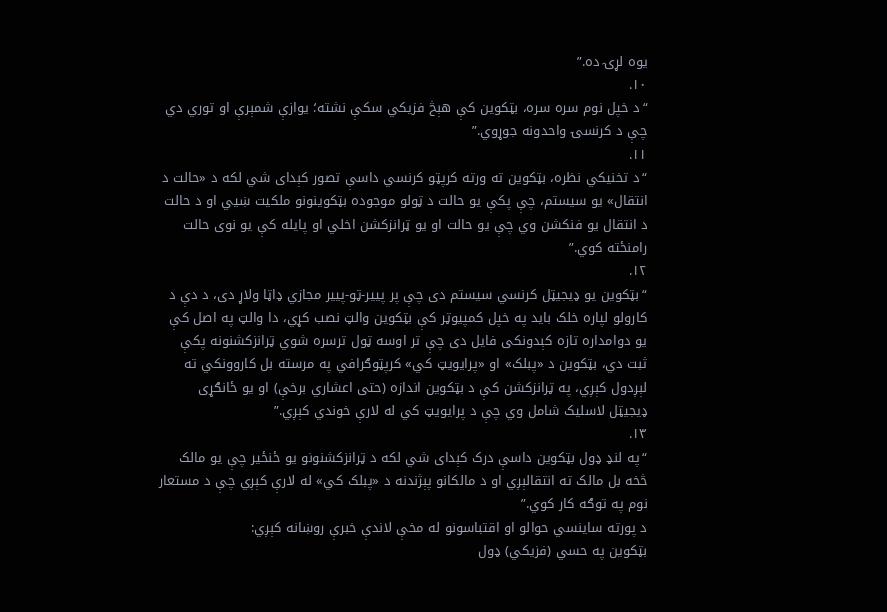یوه لړۍ ده.”
۱۰.
“د خپل نوم سره سره، بټکوین کې هېڅ فزیکي سکې نشته؛ یوازې شمېرې او توري دي چې د کرنسۍ واحدونه جوړوي.”
۱۱.
“د تخنیکي نظره، بټکوین ته ورته کرپټو کرنسي داسې تصور کېدای شي لکه د «حالت د انتقال» یو سیستم، چې پکې یو حالت د ټولو موجوده بټکوینونو ملکیت ښيي او د حالت د انتقال یو فنکشن وي چې یو حالت او یو ټرانزکشن اخلي او پایله کې یو نوی حالت رامنځته کوي.”
۱۲.
“بټکوین یو ډیجیټل کرنسي سیستم دی چې پر پییر-ټو-پییر مجازي ډاټا ولاړ دی، د دې د کارولو لپاره خلک باید په خپل کمپیوټر کې بټکوین والټ نصب کړي، دا والټ په اصل کې یو دوامداره تازه کېدونکی فایل دی چې تر اوسه ټول ترسره شوي ټرانزکشنونه پکې ثبت دي، بټکوین د «پبلک» او «پرایویټ کي» کرپټوګرافي په مرسته بل کاروونکي ته لېږدول کېږي، په ټرانزکشن کې د بټکوین اندازه (حتی اعشاري برخې) او یو ځانګړی ډیجیټل لاسلیک شامل وي چې د پرایویټ کي له لارې خوندي کېږي.”
۱۳.
“په لنډ ډول بټکوین داسې درک کېدای شي لکه د ټرانزکشنونو یو ځنځیر چې یو مالک څخه بل مالک ته انتقالېږي او د مالکانو پېژندنه د «پبلک کي» له لارې کېږي چې د مستعار نوم په توګه کار کوي.”
د پورته ساینسي حوالو او اقتباسونو له مخې لاندې خبرې روښانه کېږي:
بټکوین په حسي (فزیکي) ډول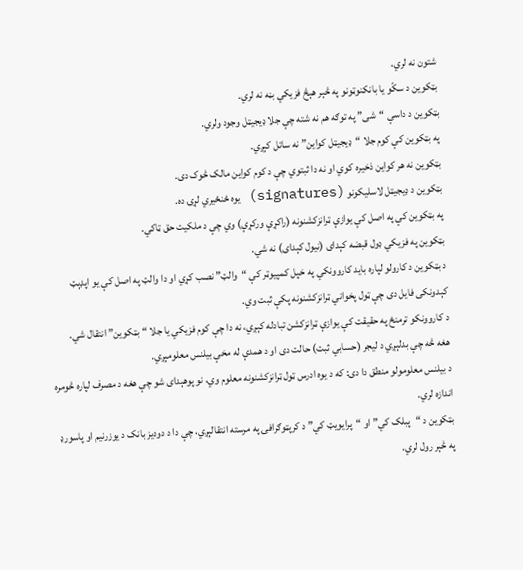شتون نه لري.
بټکوین د سکّو یا بانکنوټونو په څېر هېڅ فزیکي بڼه نه لري.
بټکوین د داسې “شی” په توګه هم نه شته چې جلا ډیجیټل وجود ولري.
په بټکوین کې کوم جلا “ډیجیټل کواین” نه ساتل کېږي.
بټکوین نه هر کواین ذخیره کوي او نه دا ثبتوي چې د کوم کواین مالک څوک دی.
بټکوین د ډیجیټل لاسلیکونو (signatures) یوه ځنځیري لړۍ ده.
په بټکوین کې په اصل کې یوازې ټرانزکشنونه (راکړې ورکړې) وي چې د ملکیت حق ټاکي.
بټکوین په فزیکي ډول قبضه کېدای (نیول کېدای) نه شي.
د بټکوین د کارولو لپاره باید کاروونکي په خپل کمپیوټر کې “والټ” نصب کړي او دا والټ په اصل کې یو اپډېټ کېدونکی فایل دی چې ټول پخواني ټرانزکشنونه پکې ثبت وي.
د کاروونکو ترمنځ په حقیقت کې یوازې ټرانزکشن تبادله کېږي، نه دا چې کوم فزیکي یا جلا “بټکوین” انتقال شي.
هغه څه چې بدلېږي د لیجر (حسابي ثبت) حالت دی او د همدې له مخې بیلنس معلومېږي.
د بیلنس معلومولو منطق دا دی: که د یوه ادرس ټول ټرانزکشنونه معلوم وي، نو پوهېدای شو چې هغه د مصرف لپاره څومره اندازه لري.
بټکوین د “پبلک کي” او “پرایویټ کي” د کرپټوګرافۍ په مرسته انتقالېږي، چې دا د دودیز بانک د یوزرنیم او پاسورډ په څېر رول لري.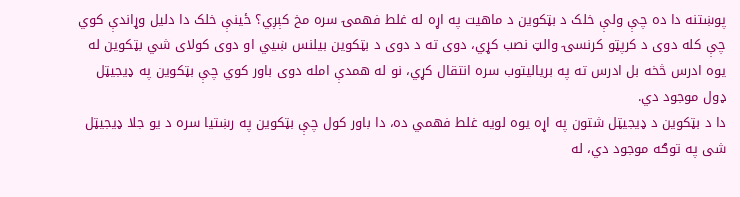پوښتنه دا ده چې ولې خلک د بټکوین د ماهیت په اړه له غلط فهمۍ سره مخ کېږي؟ ځینې خلک دا دلیل وړاندې کوي چې کله دوی د کرپټو کرنسۍ والټ نصب کړي، دوی ته د دوی د بټکوین بیلنس ښيي او دوی کولای شي بټکوین له یوه ادرس څخه بل ادرس ته په بریالیتوب سره انتقال کړي، نو له همدې امله دوی باور کوي چې بټکوین په ډیجیټل ډول موجود دي.
دا د بټکوین د ډیجیټل شتون په اړه یوه لویه غلط فهمي ده، دا باور کول چې بټکوین په رښتیا سره د یو جلا ډیجیټل شی په توګه موجود دي، له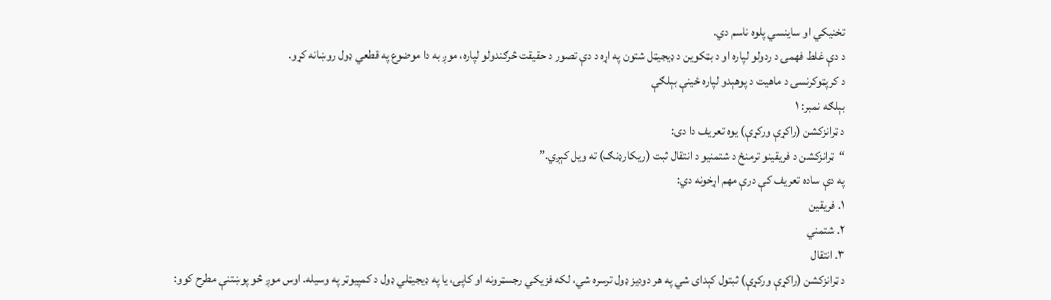تخنیکي او ساینسي پلوه ناسم دي.
د دې غلط فهمۍ د ردولو لپاره او د بټکوین د ډیجیټل شتون په اړه د دې تصور د حقیقت څرګندولو لپاره، موږ به دا موضوع په قطعي ډول روښانه کړو.
د کرپټوکرنسۍ د ماهیت د پوهېدو لپاره ځینې بېلګې
بېلګه نمبر: ۱
د ټرانزکشن (راکړې ورکړې) یوه تعریف دا دی:
“ټرانزکشن د فریقینو ترمنځ د شتمنیو د انتقال ثبت (ریکارډنګ) ته ویل کېږي.”
په دې ساده تعریف کې درې مهم اړخونه دي:
۱. فریقین
۲. شتمني
۳. انتقال
د ټرانزکشن (راکړې ورکړې) ثبتول کېدای شي په هر دودیز ډول ترسره شي، لکه فزیکي رجسټرونه او کاپۍ، یا په ډیجیټلي ډول د کمپیوټر په وسیله. اوس موږ څو پوښتنې مطرح کوو: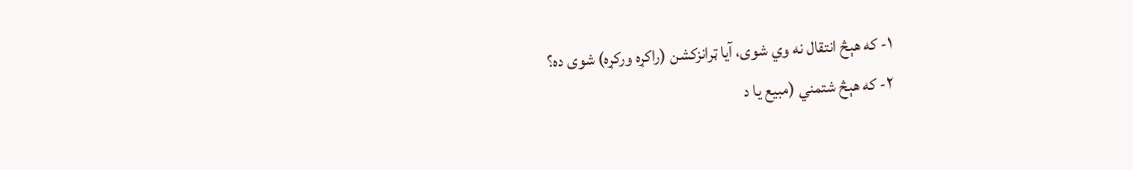۱- که هېڅ انتقال نه وي شوی، آیا ټرانزکشن (راکړه ورکړه) شوی ده؟
۲- که هېڅ شتمني (مبیع یا د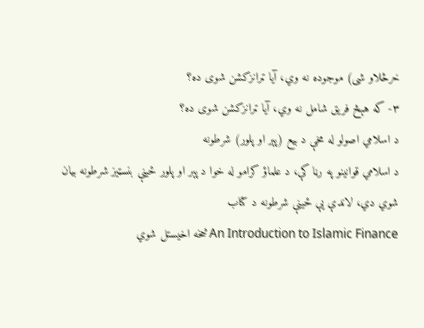خرڅلاو شی) موجوده نه وي، آیا ټرانزکشن شوی ده؟
۳- که هېڅ فریق شامل نه وي، آیا ټرانزکشن شوی ده؟
د اسلامي اصولو له مخې د بیع (پېر او پلور) شرطونه
د اسلامي قوانینو په رڼا کې، د علماؤ کرامو له خوا د پېر او پلور ځینې بنسټیز شرطونه بیان شوي دي، لاندې یې ځینې شرطونه د کتاب
An Introduction to Islamic Finance څخه اخیستل شوي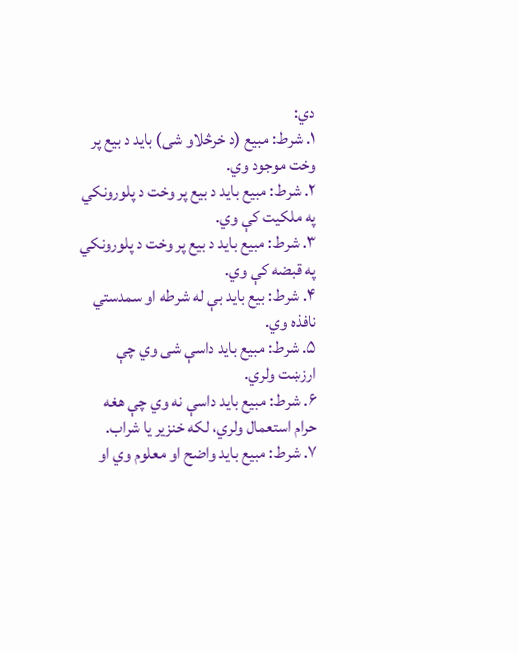دي:
۱. شرط: مبیع (د خرڅلاو شی) باید د بیع پر وخت موجود وي.
۲. شرط: مبیع باید د بیع پر وخت د پلورونکي په ملکیت کې وي.
۳. شرط: مبیع باید د بیع پر وخت د پلورونکي په قبضه کې وي.
۴. شرط: بیع باید بې له شرطه او سمدستي نافذه وي.
۵. شرط: مبیع باید داسې شی وي چې ارزښت ولري.
۶. شرط: مبیع باید داسې نه وي چې هغه حرام استعمال ولري، لکه خنزیر یا شراب.
۷. شرط: مبیع باید واضح او معلوم وي او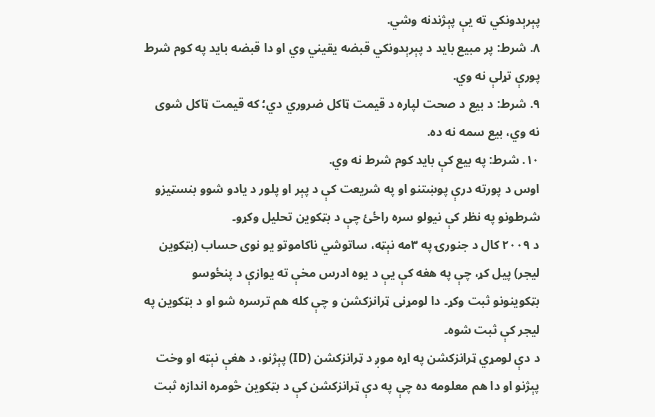پېرېدونکي ته یې پېژندنه وشي.
۸. شرط: پر مبیع باید د پېرېدونکي قبضه یقیني وي او دا قبضه باید په کوم شرط پورې تړلې نه وي.
۹. شرط: د بیع د صحت لپاره د قیمت ټاکل ضروري دي؛ که قیمت ټاکل شوی نه وي، بیع سمه نه ده.
۱۰. شرط: په بیع کې باید کوم شرط نه وي.
اوس د پورته درې پوښتنو او په شریعت کې د پېر او پلور د یادو شوو بنسټیزو شرطونو په نظر کې نیولو سره راځئ چې د بټکوین تحلیل وکړو۔
د ۲۰۰۹ کال د جنورۍ په ۳مه نېټه، ساتوشي ناکاموتو یو نوی حساب (بټکوین لیجر) پیل کړ، چې په هغه کې یې د یوه ادرس مخې ته یوازې د پنځوسو بټکوینونو ثبت وکړ۔ دا لومړنی ټرانزکشن و چې کله هم ترسره شو او د بټکوین په لیجر کې ثبت شوه۔
د دې لومړي ټرانزکشن په اړه موږ د ټرانزکشن (ID) پېژنو، د هغې نېټه او وخت پېژنو او دا هم معلومه ده چې په دې ټرانزکشن کې د بټکوین څومره اندازه ثبت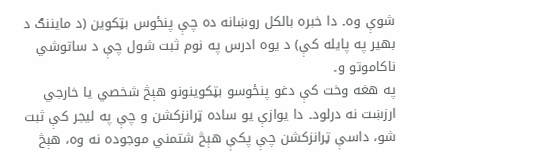شوې وه۔ دا خبره بالکل روښانه ده چې پنځوس بټکوین (د مایننګ د بهیر په پایله کې) د یوه ادرس په نوم ثبت شول چې د ساتوشي ناکاموتو و۔
په هغه وخت کې دغو پنځوسو بټکوینونو هېڅ شخصي یا خارجي ارزښت نه درلود۔ دا یوازې یو ساده ټرانزکشن و چې په لیجر کې ثبت شو، داسې ټرانزکشن چې پکې هېڅ شتمني موجوده نه وه، هېڅ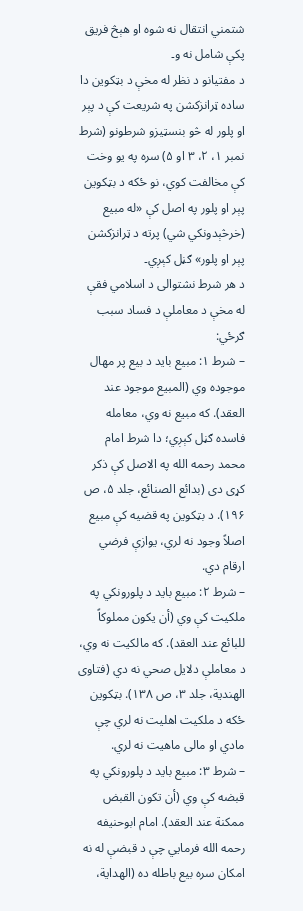شتمني انتقال نه شوه او هېڅ فریق پکې شامل نه و۔
د مفتیانو د نظر له مخې د بټکوین دا ساده ټرانزکشن په شریعت کې د پېر او پلور له څو بنسټیزو شرطونو (شرط نمبر ۱، ۲، ۳ او ۵) سره په یو وخت کې مخالفت کوي، نو ځکه د بټکوین پېر او پلور په اصل کې «له مبیع (خرڅېدونکي شي) پرته د ټرانزکشن پېر او پلور» ګڼل کېږي۔
د هر شرط نشتوالی د اسلامي فقې له مخې د معاملې د فساد سبب ګرځي:
– شرط ۱: مبیع باید د بیع پر مهال موجوده وي (المبیع موجود عند العقد). که مبیع نه وي، معامله فاسده ګڼل کېږي؛ دا شرط امام محمد رحمه الله په الاصل کې ذکر کړی دی (بدائع الصنائع، جلد ۵، ص ۱۹۶). د بټکوین په قضیه کې مبیع اصلاً وجود نه لري، یوازې فرضي ارقام دي.
– شرط ۲: مبیع باید د پلورونکي په ملکیت کې وي (أن یکون مملوکاً للبائع عند العقد). که مالکیت نه وي، د معاملې دلایل صحي نه دي (فتاوی الهندية، جلد ۳، ص ۱۳۸). بټکوین ځکه د ملکیت اهلیت نه لري چې مادي او مالی ماهیت نه لري.
– شرط ۳: مبیع باید د پلورونکي په قبضه کې وي (أن تکون القبض ممکنة عند العقد). امام ابوحنیفه رحمه الله فرمایي چې د قبضې له نه امکان سره بیع باطله ده (الهداية،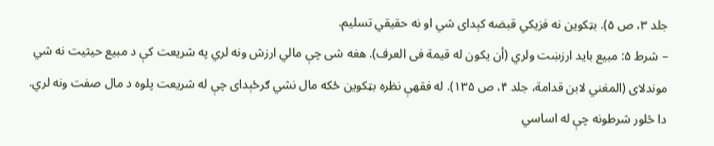جلد ۳، ص ۵). بټکوین نه فزیکي قبضه کېدای شي او نه حقیقي تسلیم.
– شرط ۵: مبیع باید ارزښت ولري (أن یکون له قیمة فی العرف). هغه شی چې مالي ارزش ونه لري په شریعت کې د مبیع حیثیت نه شي موندلای (المغني لابن قدامة، جلد ۴، ص ۱۳۵). له فقهې نظره بټکوین ځکه مال نشي ګرځېدای چې له شریعت پلوه د مال صفت ونه لري.
دا څلور شرطونه چې له اساسي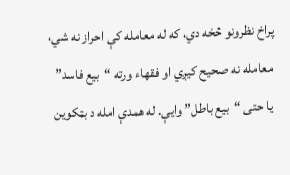پراخ نظرونو څخه دي، که له معامله کې احراز نه شي، معامله نه صحیح کیږي او فقهاء ورته “بیع فاسد” یا حتی “بیع باطل” وایې. له همدې امله د بټکوین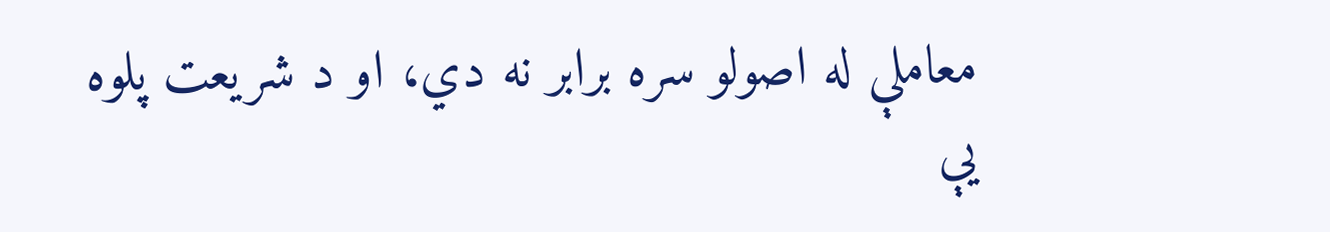معاملې له اصولو سره برابر نه دي، او د شریعت پلوه یې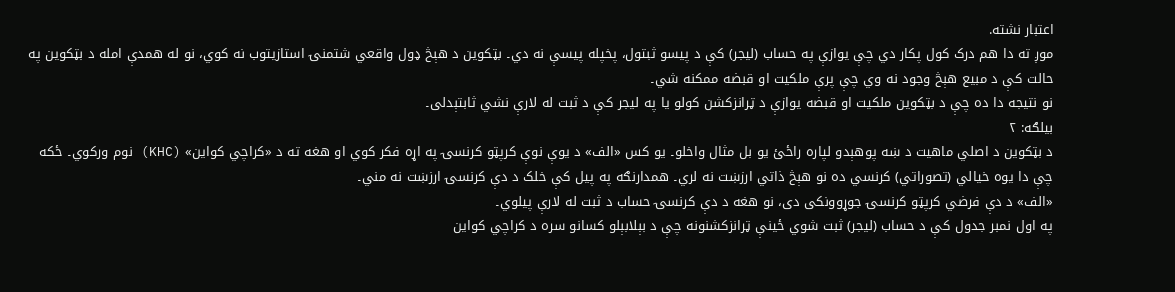اعتبار نشته.
موږ ته دا هم درک کول پکار دي چې یوازې په حساب (لیجر) کې د پیسو ثبتول، پخپله پیسې نه دي۔ بټکوین د هېڅ ډول واقعي شتمنۍ استازیتوب نه کوي، نو له همدې امله د بټکوین په حالت کې د مبیع هېڅ وجود نه وي چې پرې ملکیت او قبضه ممکنه شي۔
نو نتیجه دا ده چې د بټکوین ملکیت او قبضه یوازې د ټرانزکشن کولو یا په لیجر کې د ثبت له لارې نشي ثابتېدلی۔
بیلګه: ۲
د بټکوین د اصلي ماهیت د ښه پوهېدو لپاره راځئ یو بل مثال واخلو۔ یو کس «الف» د یوې نوې کرپټو کرنسۍ په اړه فکر کوي او هغه ته د «کراچي کواین» (KHC) نوم ورکوي۔ ځکه چې دا یوه خیالي (تصوراتي) کرنسي ده نو هېڅ ذاتي ارزښت نه لري۔ همدارنګه په پیل کې خلک د دې کرنسۍ ارزښت نه مني۔
«الف» د دې فرضي کرپټو کرنسۍ جوړوونکی دی، نو هغه د دې کرنسۍ حساب د ثبت له لارې پیلوي۔
په اول نمبر جدول کې د حساب (لیجر) ثبت شوي ځینې ټرانزکشنونه چې د بېلابېلو کسانو سره د کراچي کواین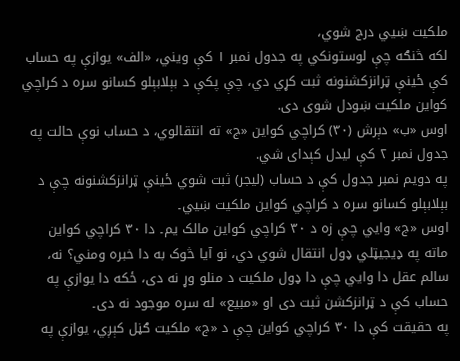ملکیت ښيي درج شوي،
لکه څنګه چې لوستونکي په جدول نمبر ۱ کې ویني، «الف» یوازې په حساب کې ځینې ټرانزکشنونه ثبت کړي دي، چې پکې د بېلابېلو کسانو سره د کراچي کواین ملکیت ښودل شوی دی.
اوس «ب» دېرش (۳۰) کراچي کواین «ج» ته انتقالوي، د حساب نوې حالت په جدول نمبر ۲ کې لیدل کېدای شي.
په دویم نمبر جدول کې د حساب (لیجر) ثبت شوي ځینې ټرانزکشنونه چې د بېلابېلو کسانو سره د کراچي کواین ملکیت ښيي۔
اوس «ج» وایي چې زه د ۳۰ کراچي کواین مالک یم۔ دا ۳۰ کراچي کواین ماته په ډیجیټلي ډول انتقال شوي دي، نو آیا څوک به دا خبره ومني؟ نه، سالم عقل دا وایي چې دا ډول ملکیت د منلو وړ نه دی، ځکه دا یوازې په حساب کې د ټرانزکشن ثبت دی او «مبیع» له سره موجود نه دی۔
په حقیقت کې دا ۳۰ کراچي کواین چې د «ج» ملکیت ګڼل کېږي، یوازې په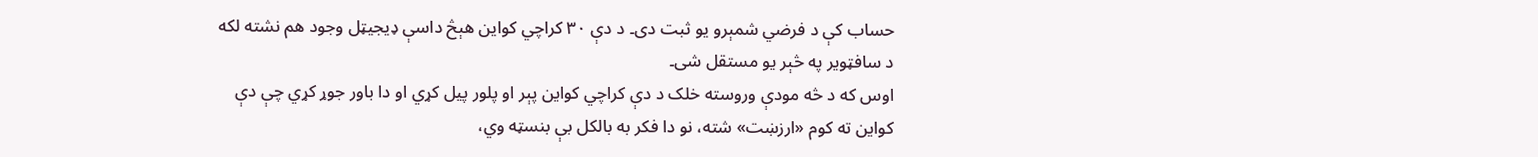حساب کې د فرضي شمېرو یو ثبت دی۔ د دې ۳۰ کراچي کواین هېڅ داسې ډیجیټل وجود هم نشته لکه د سافټویر په څېر یو مستقل شی۔
اوس که د څه مودې وروسته خلک د دې کراچي کواین پېر او پلور پیل کړي او دا باور جوړ کړي چې دې کواین ته کوم «ارزښت» شته، نو دا فکر به بالکل بې بنسټه وي،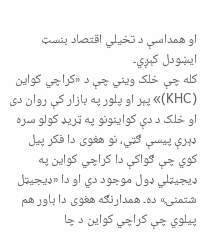او همداسې د تخیلي اقتصاد بنسټ ایښودل کېږي۔
کله چې خلک ویني چې د «کراچي کواین (KHC)» پېر او پلور په بازار کې روان دی او خلک د دې کواینونو په ټریډ کولو سره ډېرې پیسې ګټي، نو هغوی دا فکر پیل کوي چې ګواکې دا کراچي کواین په ډیجیټلي ډول موجود دي او دا «ډیجیټل شتمنۍ» ده۔ همدارنګه هغوی دا باور هم پیلوي چې کراچي کواین د چا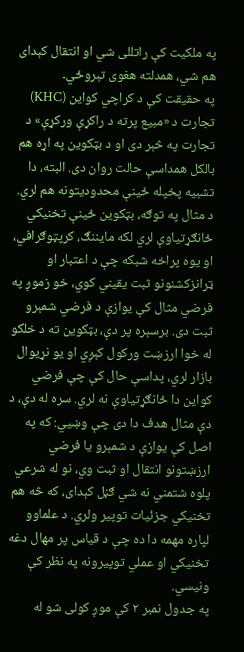په ملکیت کې راتللی شي او انتقال کېدای هم شي، همدلته هغوی تېروځي۔
په حقیقت کې د کراچي کواین (KHC) تجارت د «مبیع پرته د راکړې ورکړې» د تجارت په څېر دی او د بټکوین په اړه هم بالکل همداسې حالت روان دی. البته، دا تشبیه پخپله ځینې محدودیتونه هم لري. د مثال په توګه، بټکوین ځینې تخنیکي ځانګړتیاوې لري لکه مایننګ، کرپټوګرافي، او یوه پراخه شبکه چې د اعتبار او ټرانزکشنونو ثبت یقیني کوي، خو زموږ په فرضي مثال کې یوازې د فرضي شمېرو ثبت دی. برسېره پر دې، بټکوین ته د خلکو له خوا ارزښت ورکول کېږي او یو نړیوال بازار لري، پداسې حال کې چې فرضي کواین دا ځانګړتیاوې نه لري. سره له دې، د دې مثال هدف دا دی چې وښيي: که په اصل کې یوازې د شمېرو یا فرضي ارزښتونو انتقال او ثبت وي، نو له شرعي پلوه شتمني نه شي ګڼل کېدای، که څه هم تخنیکي جزئیات توپیر ولري. د علماوو لپاره مهمه دا ده چې د قیاس پر مهال دغه تخنیکي او عملي توپیرونه په نظر کې ونیسي.
په جدول نمبر ۲ کې موږ کولی شو له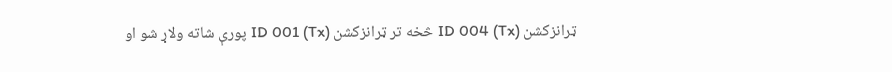ټرانزکشن (Tx) ID 004 څخه تر ټرانزکشن (Tx) ID 001 پورې شاته ولاړ شو او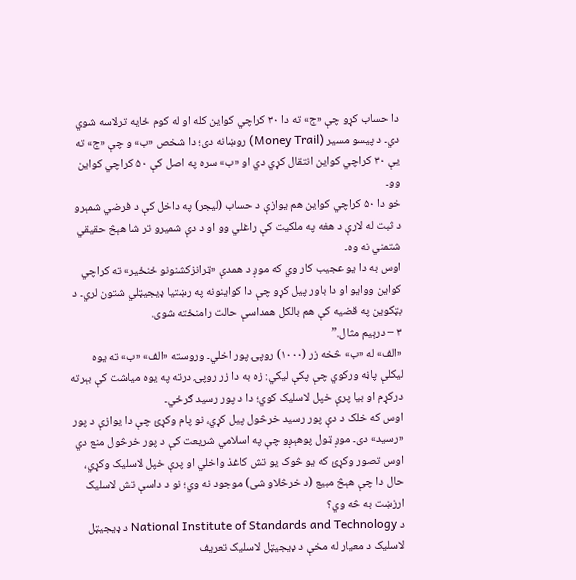دا حساب کړو چې «ج» ته دا ۳۰ کراچي کواین کله او له کوم ځایه ترلاسه شوي دي۔ د پیسو مسیر (Money Trail) روښانه دی؛ دا شخص «ب» و چې «ج» ته یې ۳۰ کراچي کواین انتقال کړي دي او «ب» سره په اصل کې ۵۰ کراچي کواین وو۔
خو دا ۵۰ کراچي کواین هم یوازې د حساب (لیجر) په داخل کې د فرضي شمېرو د ثبت له لارې د هغه په ملکیت کې راغلي وو او د دې شمیرو تر شا هېڅ حقیقي شتمني نه وه۔
اوس به دا یو عجیب کار وي که موږ د همدې «ټرانزکشنونو ځنځیر» ته کراچي کواین ووایو او دا باور پیل کړو چې دا کواینونه په رښتیا ډیجیټلي شتون لري۔ د بټکوین په قضیه کې هم بالکل همداسې حالت رامنځته شوی.
٣ – درېیم مثال.”
«الف» له «ب» څخه زر (۱۰۰۰) روپۍ پور اخلي۔ وروسته «الف» «ب» ته یوه لیکلې پاڼه ورکوي چې پکې لیکي: زه به دا زر روپۍ درته په یوه میاشت کې بېرته درکړم او بیا پرې خپل لاسلیک کوي؛ دا د پور رسید ګرځي۔
اوس که خلک د دې پور رسید خرڅول پیل کړي، نو پام وکړئ چې دا یوازې د پور «رسید» دی۔ موږ ټول پوهېږو چې په اسلامي شریعت کې د پور خرڅول منع دي اوس تصور وکړئ که یو څوک یو تش کاغذ واخلي او پرې خپل لاسلیک وکړي، حال دا چې هېڅ مبیع (د خرڅلاو شی) موجود نه وي؛ نو د داسې تش لاسلیک ارزښت به څه وي؟
د National Institute of Standards and Technology د ډیجیټل لاسلیک د معیار له مخې د ډیجیټل لاسلیک تعریف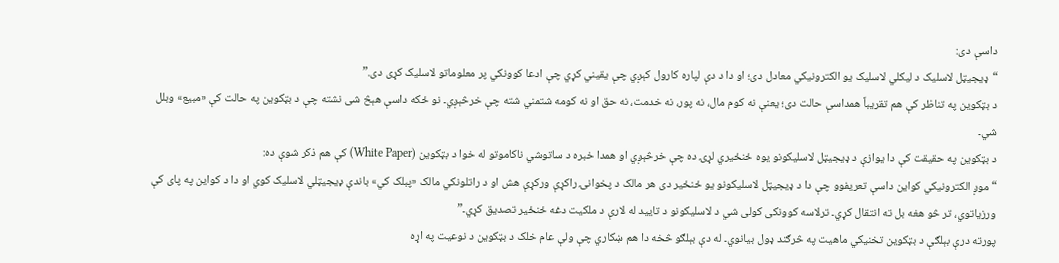داسې دی:
“ډیجیټل لاسلیک د لیکلي لاسلیک یو الکترونیکي معادل دی؛ او دا د دې لپاره کارول کېږي چې یقیني کړي چې ادعا کوونکي پر معلوماتو لاسلیک کړی دی.”
د بټکوین په تناظر کې هم تقریباً همداسې حالت دی؛ یعنې نه کوم مال، نه پور، نه خدمت، نه حق او نه کومه شتمني شته چې خرڅېږي۔ نو ځکه داسې هېڅ شی نشته چې د بټکوین په حالت کې «مبیع» وبلل شي۔
د بټکوین په حقیقت کې دا یوازې د ډیجیټل لاسلیکونو یوه ځنځیري لړۍ ده چې خرڅېږي او همدا خبره د ساتوشي ناکاموتو له خوا د بټکوین (White Paper) کې هم ذکر شوې ده:
“موږ الکترونیکي کواین داسې تعریفوو چې دا د ډیجیټل لاسلیکونو یو ځنځیر دی هر مالک د پخوانۍ راکړې ورکړې هش او د راتلونکي مالک «پبلک کي» باندې ډیجیټلي لاسلیک کوي او دا د کواین په پای کې ورزیاتوي، تر څو هغه بل ته انتقال کړي۔ ترلاسه کوونکی کولی شي د لاسلیکونو د تایید له لارې د ملکیت دغه ځنځیر تصدیق کړي۔”
پورته درې بېلګې د بټکوین تخنیکي ماهیت په څرګند ډول بیانوي۔ له دې بېلګو څخه دا هم ښکاري چې ولې عام خلک د بټکوین د نوعیت په اړه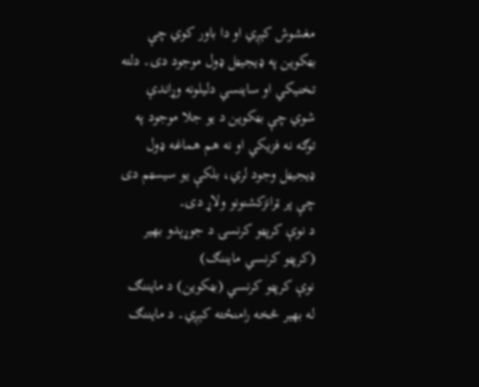مغشوش کېږي او دا باور کوي چې بټکوین په ډیجیټل ډول موجود دی۔ دلته تخنیکي او ساینسي دلیلونه وړاندې شوي چې بټکوین د یو جلا موجود په توګه نه فزیکي او نه هم هماغه ډول ډیجیټل وجود لري، بلکې یو سیسټم دی چې پر ټرانزکشنونو ولاړ دی۔
د نوې کرپټو کرنسۍ د جوړېدو بهیر (کرپټو کرنسي مایننګ)
نوې کرپټو کرنسي (بټکوین) د مایننګ له بهیر څخه رامنځته کېږي۔ د مایننګ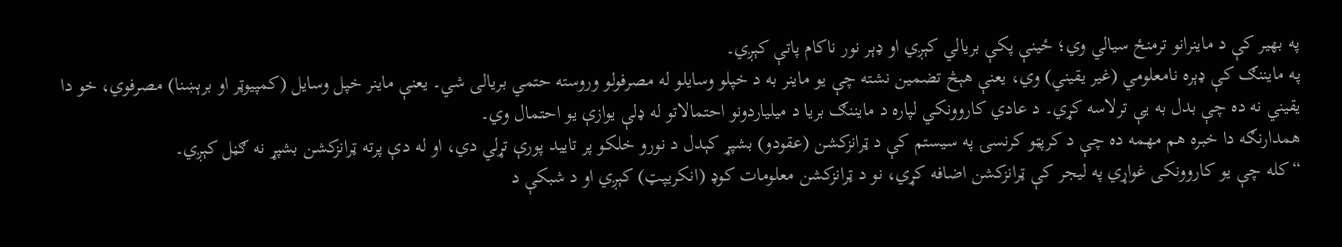په بهیر کې د ماینرانو ترمنځ سیالي وي؛ ځینې پکې بریالي کېږي او ډېر نور ناکام پاتې کېږي۔
په مایننګ کې ډېره نامعلومي (غیر یقيني) وي، یعنې هېڅ تضمین نشته چې یو ماینر به د خپلو وسایلو له مصرفولو وروسته حتمي بریالی شي۔ یعنې ماینر خپل وسایل (کمپیوټر او برېښنا) مصرفوي، خو دا یقیني نه ده چې بدل به یې ترلاسه کړي۔ د عادي کاروونکي لپاره د مایننګ بریا د میلیاردونو احتمالاتو له ډلې یوازې یو احتمال وي۔
همدارنګه دا خبره هم مهمه ده چې د کرپټو کرنسۍ په سیستم کې د ټرانزکشن (عقودو) بشپړ کېدل د نورو خلکو پر تایید پورې تړلي دي، او له دې پرته ټرانزکشن بشپړ نه ګڼل کېږي۔
“کله چې یو کاروونکی غواړي په لیجر کې ټرانزکشن اضافه کړي، نو د ټرانزکشن معلومات کوډ (انکریپټ) کېږي او د شبکې د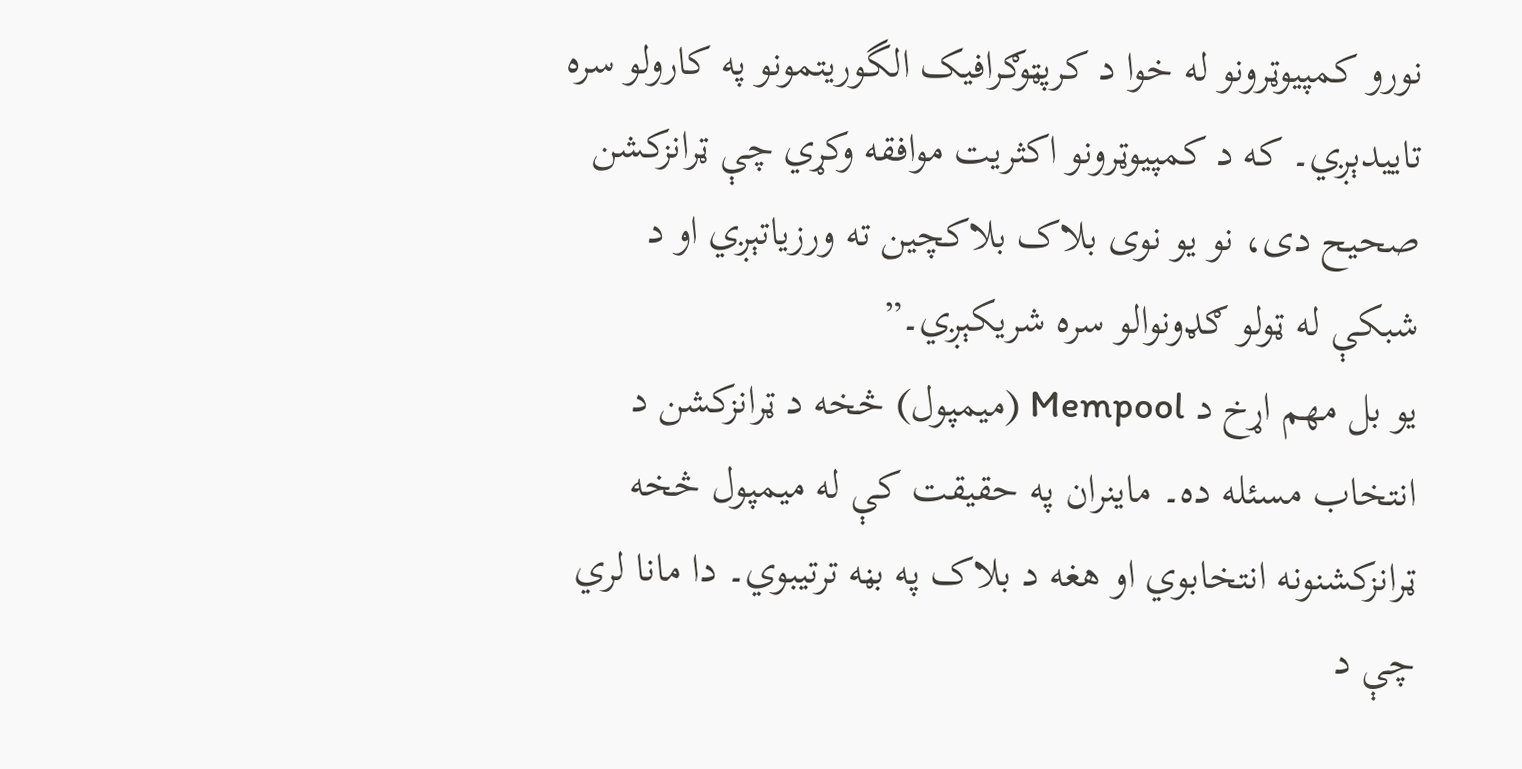نورو کمپیوټرونو له خوا د کرپټوګرافیک الگوریتمونو په کارولو سره تاییدېږي۔ که د کمپیوټرونو اکثریت موافقه وکړي چې ټرانزکشن صحیح دی، نو یو نوی بلاک بلاکچین ته ورزیاتېږي او د شبکې له ټولو ګډونوالو سره شریکېږي۔”
یو بل مهم اړخ د Mempool (میمپول) څخه د ټرانزکشن د انتخاب مسئله ده۔ ماینران په حقیقت کې له میمپول څخه ټرانزکشنونه انتخابوي او هغه د بلاک په بڼه ترتیبوي۔ دا مانا لري چې د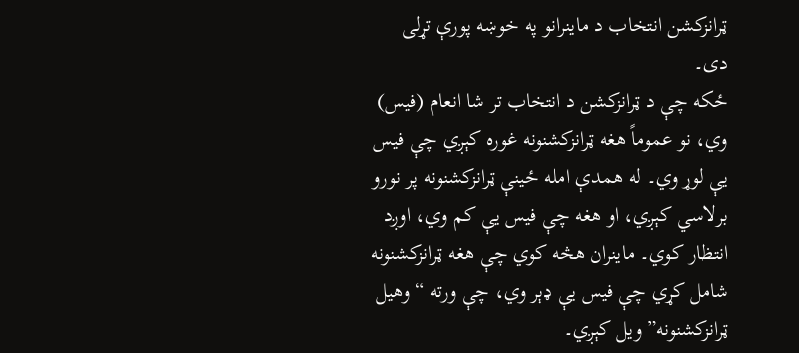ټرانزکشن انتخاب د ماینرانو په خوښه پورې تړلی دی۔
ځکه چې د ټرانزکشن د انتخاب تر شا انعام (فیس) وي، نو عموماً هغه ټرانزکشنونه غوره کېږي چې فیس یې لوړ وي۔ له همدې امله ځینې ټرانزکشنونه پر نورو برلاسي کېږي، او هغه چې فیس یې کم وي، اوږد انتظار کوي۔ ماینران هڅه کوي چې هغه ټرانزکشنونه شامل کړي چې فیس یې ډېر وي، چې ورته “وهیل ټرانزکشنونه” ویل کېږي۔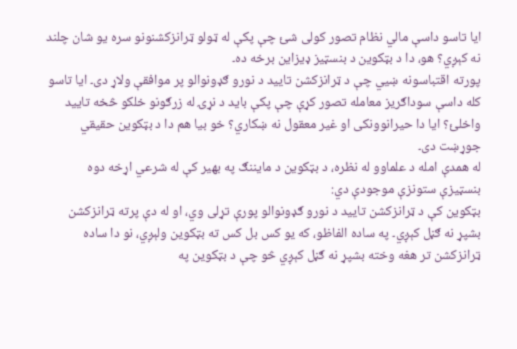ایا تاسو داسې مالي نظام تصور کولی شئ چې پکې له ټولو ټرانزکشنونو سره یو شان چلند نه کېږي؟ هو، دا د بټکوین د بنسټیز ډیزاین برخه ده۔
پورته اقتباسونه ښيي چې د ټرانزکشن تایید د نورو ګډونوالو پر موافقې ولاړ دی۔ ایا تاسو کله داسې سوداګریز معامله تصور کړې چې پکې باید د نړۍ له زرګونو خلکو څخه تایید واخلئ؟ ایا دا حیرانوونکی او غیر معقول نه ښکاري؟ خو بیا هم دا د بټکوین حقیقي جوړښت دی۔
له همدې امله د علماوو له نظره، د بټکوین د مایننګ په بهیر کې له شرعي اړخه دوه بنسټیزې ستونزې موجودې دي:
بټکوین کې د ټرانزکشن تایید د نورو ګډونوالو پورې تړلی وي، او له دې پرته ټرانزکشن بشپړ نه ګڼل کېږي۔ په ساده الفاظو، که یو کس بل کس ته بټکوین ولېږي، نو دا ساده ټرانزکشن تر هغه وخته بشپړ نه ګڼل کېږي څو چې د بټکوین په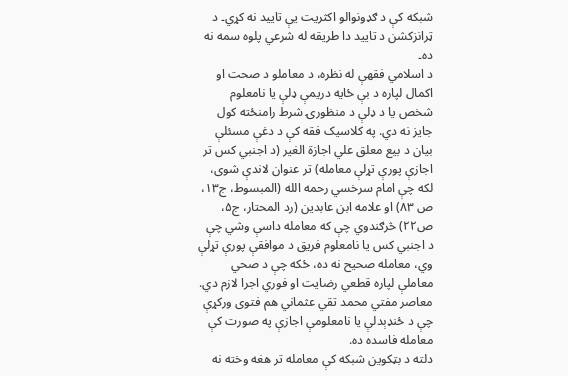شبکه کې د ګډونوالو اکثریت یې تایید نه کړي۔ د ټرانزکشن د تایید دا طریقه له شرعي پلوه سمه نه ده۔
د اسلامي فقهې له نظره، د معاملو د صحت او اکمال لپاره د بې ځایه دریمې ډلې یا نامعلوم شخص یا د ډلې د منظورۍ شرط رامنځته کول جایز نه دي. په کلاسیک فقه کې د دغې مسئلې بیان د بیع معلق علي اجازة الغیر (د اجنبي کس تر اجازې پورې تړلې معامله) تر عنوان لاندې شوی، لکه چې امام سرخسي رحمه الله (المبسوط، ج۱۳، ص ۸۳) او علامه ابن عابدین (رد المحتار، ج۵، ص۲۲) څرګندوي چې که معامله داسې وشي چې د اجنبي کس یا نامعلوم فریق د موافقې پورې تړلې وي، معامله صحیح نه ده، ځکه چې د صحي معاملې لپاره قطعي رضایت او فوري اجرا لازم دي. معاصر مفتي محمد تقي عثماني هم فتوی ورکړې چې د ځنډېدلې یا نامعلومې اجازې په صورت کې معامله فاسده ده.
دلته د بټکوین شبکه کې معامله تر هغه وخته نه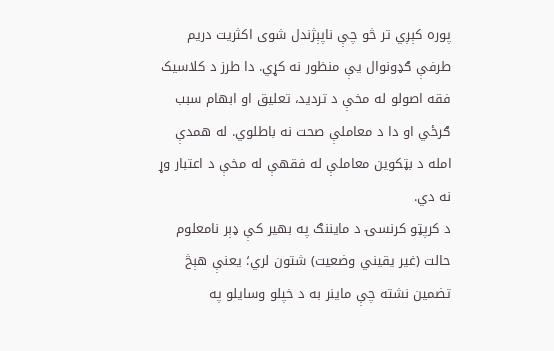پوره کېږي تر څو چې ناپېژندل شوی اکثریت دریم طرفې ګډونوال یې منظور نه کړي. دا طرز د کلاسیک فقه اصولو له مخې د تردید، تعلیق او ابهام سبب ګرځي او دا د معاملې صحت نه باطلوي. له همدې امله د بټکوین معاملې له فقهې له مخې د اعتبار وړ نه دي.
د کرپټو کرنسۍ د مایننګ په بهیر کې ډېر نامعلوم حالت (غیر یقيني وضعیت) شتون لري؛ یعنې هېڅ تضمین نشته چې ماینر به د خپلو وسایلو په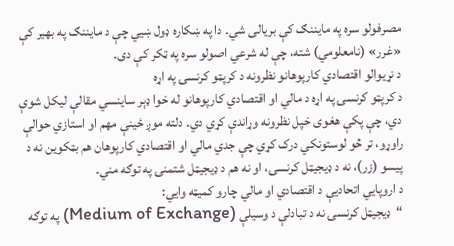مصرفولو سره په مایننګ کې بریالی شي۔ دا په ښکاره ډول ښيي چې د مایننګ په بهیر کې «غرر» (نامعلومي) شته، چې له شرعي اصولو سره په ټکر کې دی۔
د نړیوالو اقتصادي کارپوهانو نظرونه د کرپټو کرنسۍ په اړه
د کرپټو کرنسۍ په اړه د مالي او اقتصادي کارپوهانو له خوا ډېر ساینسي مقالې لیکل شوې دي، چې پکې هغوی خپل نظرونه وړاندې کړي دي۔ دلته موږ ځینې مهم او استازي حوالې راوړو، تر څو لوستونکي درک کړي چې جدي مالي او اقتصادي کارپوهان هم بټکوین نه د پیسو (زر)، نه د ډیجیټل کرنسۍ، او نه هم د ډیجیټل شتمنۍ په توګه مني۔
د اروپایي اتحادیې د اقتصادي او مالي چارو کمیټه وایي:
“ډیجیټل کرنسۍ نه د تبادلې د وسیلې (Medium of Exchange) په توګه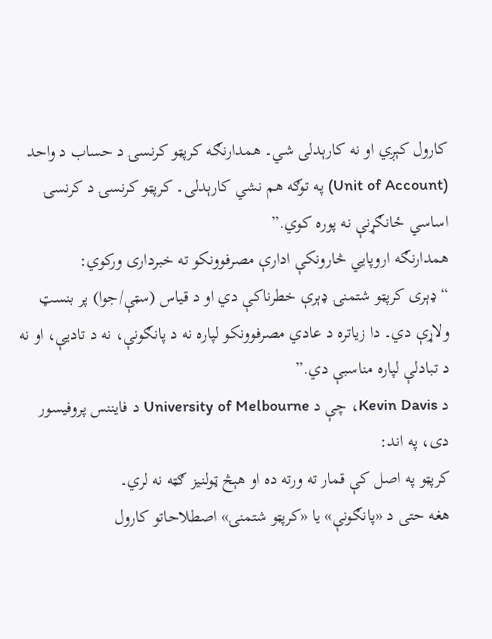کارول کېږي او نه کارېدلی شي۔ همدارنګه کرپټو کرنسۍ د حساب د واحد (Unit of Account) په توګه هم نشي کارېدلی۔ کرپټو کرنسۍ د کرنسۍ اساسي ځانګړنې نه پوره کوي.”
همدارنګه اروپایي څارونکې ادارې مصرفوونکو ته خبرداری ورکوي:
“ډېری کرپټو شتمنۍ ډېرې خطرناکې دي او د قیاس (سټې/جوا) پر بنسټ ولاړې دي۔ دا زیاتره د عادي مصرفوونکو لپاره نه د پانګونې، نه د تادیې، او نه د تبادلې لپاره مناسبې دي.”
د Kevin Davis، چې د University of Melbourne د فایننس پروفیسور دی، په اند:
کرپټو په اصل کې قمار ته ورته ده او هېڅ ټولنیز ګټه نه لري۔
هغه حتی د «پانګونې» یا «کرپټو شتمنۍ» اصطلاحاتو کارول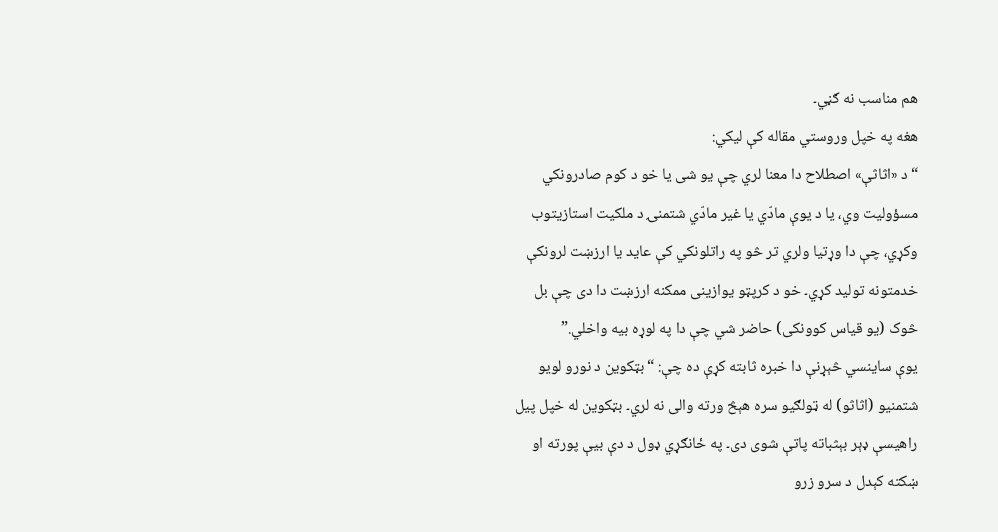هم مناسب نه ګڼي۔
هغه په خپل وروستي مقاله کې لیکي:
“د «اثاثې» اصطلاح دا معنا لري چې یو شی یا خو د کوم صادرونکي مسؤولیت وي، یا د یوې مادّي یا غیر مادّي شتمنۍ د ملکیت استازیتوب وکړي، چې دا وړتیا ولري تر څو په راتلونکي کې عاید یا ارزښت لرونکې خدمتونه تولید کړي۔ خو د کرپټو یوازینی ممکنه ارزښت دا دی چې بل څوک (یو قیاس کوونکی) حاضر شي چې دا په لوړه بیه واخلي.”
یوې ساینسي څېړنې دا خبره ثابته کړې ده چې: “بټکوین د نورو لویو شتمنیو (اثاثو) له ټولګیو سره هېڅ ورته والی نه لري۔ بټکوین له خپل پیل راهیسې ډېر بېثباته پاتې شوی دی۔ په ځانګړي ډول د دې بیې پورته او ښکته کېدل د سرو زرو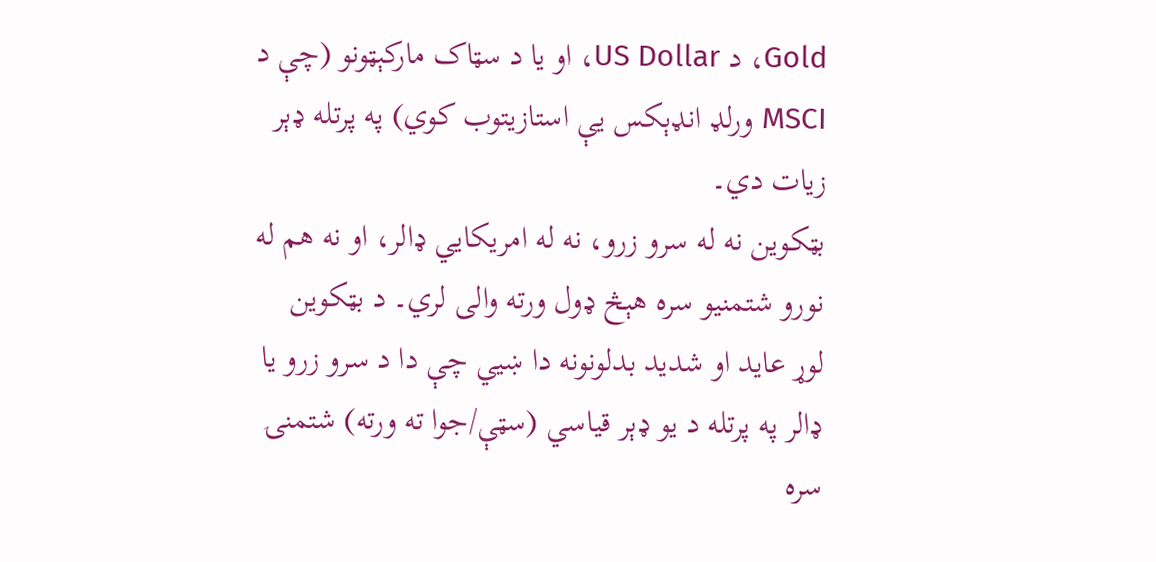Gold، د US Dollar، او یا د سټاک مارکېټونو (چې د MSCI ورلډ انډېکس یې استازیتوب کوي) په پرتله ډېر زیات دي۔
بټکوین نه له سرو زرو، نه له امریکایي ډالر، او نه هم له نورو شتمنیو سره هېڅ ډول ورته والی لري۔ د بټکوین لوړ عاید او شدید بدلونونه دا ښيي چې دا د سرو زرو یا ډالر په پرتله د یو ډېر قیاسي (سټې/جوا ته ورته) شتمنۍ سره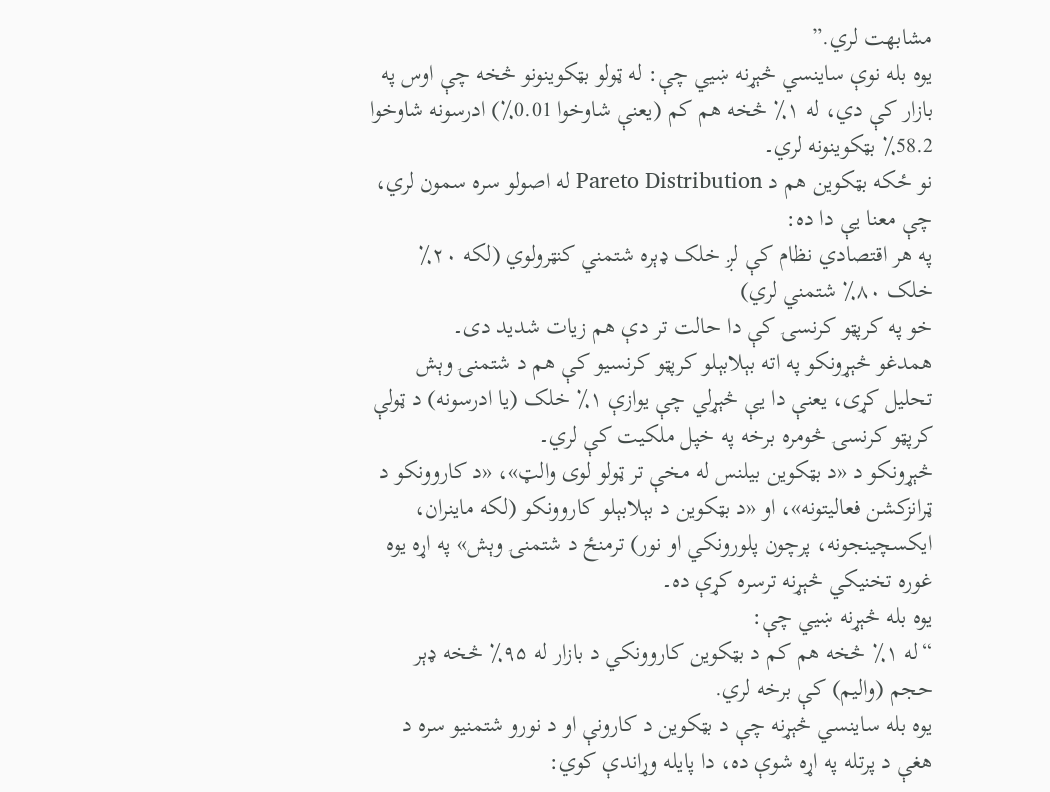مشابهت لري.”
یوه بله نوې ساینسي څېړنه ښيي چې: له ټولو بټکوینونو څخه چې اوس په بازار کې دي، له ۱٪ څخه هم کم (یعنې شاوخوا 0.01٪) ادرسونه شاوخوا 58.2٪ بټکوینونه لري۔
نو ځکه بټکوین هم د Pareto Distribution له اصولو سره سمون لري، چې معنا یې دا ده:
په هر اقتصادي نظام کې لږ خلک ډېره شتمني کنټرولوي (لکه ۲۰٪ خلک ۸۰٪ شتمني لري)
خو په کرپټو کرنسۍ کې دا حالت تر دې هم زیات شدید دی۔
همدغو څېړونکو په اته بېلابېلو کرپټو کرنسیو کې هم د شتمنۍ وېش تحلیل کړی، یعنې دا یې څېړلي چې یوازې ۱٪ خلک (یا ادرسونه) د ټولې کرپټو کرنسۍ څومره برخه په خپل ملکیت کې لري۔
څېړونکو د «د بټکوین بیلنس له مخې تر ټولو لوی والټ»، «د کاروونکو د ټرانزکشن فعالیتونه»، او «د بټکوین د بېلابېلو کاروونکو (لکه ماینران، ایکسچینجونه، پرچون پلورونکي او نور) ترمنځ د شتمنۍ وېش» په اړه یوه غوره تخنیکي څېړنه ترسره کړې ده۔
یوه بله څېړنه ښيي چې:
“له ۱٪ څخه هم کم د بټکوین کاروونکي د بازار له ۹۵٪ څخه ډېر حجم (والیم) کې برخه لري.
یوه بله ساینسي څېړنه چې د بټکوین د کارونې او د نورو شتمنیو سره د هغې د پرتله په اړه شوې ده، دا پایله وړاندې کوي: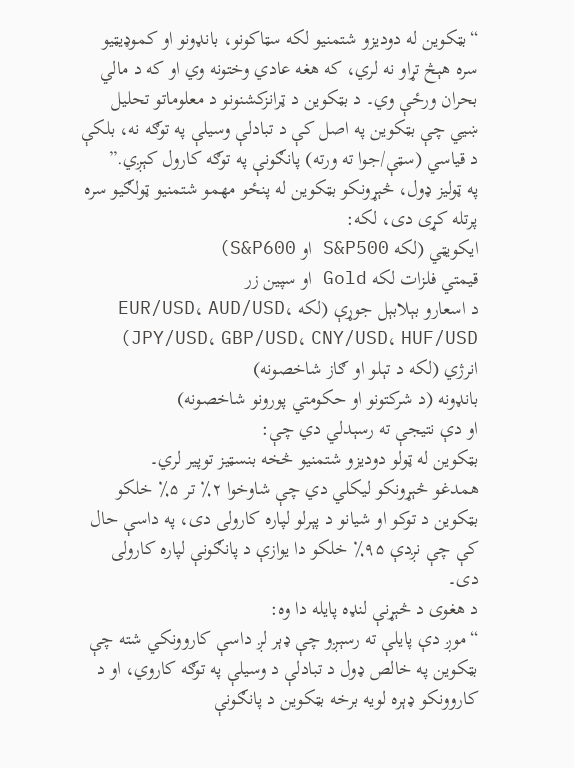“بټکوین له دودیزو شتمنیو لکه سټاکونو، بانډونو او کموډیټیو سره هېڅ تړاو نه لري، که هغه عادي وختونه وي او که د مالي بحران ورځې وي۔ د بټکوین د ټرانزکشنونو د معلوماتو تحلیل ښيي چې بټکوین په اصل کې د تبادلې وسیلې په توګه نه، بلکې د قیاسي (سټې/جوا ته ورته) پانګونې په توګه کارول کېږي.”
په ټولیز ډول، څېړونکو بټکوین له پنځو مهمو شتمنیو ټولګیو سره پرتله کړی دی، لکه:
ایکویټي (لکه S&P500 او S&P600)
قیمتي فلزات لکه Gold او سپین زر
د اسعارو بېلابېل جوړې (لکه EUR/USD، AUD/USD، JPY/USD، GBP/USD، CNY/USD، HUF/USD)
انرژي (لکه د تېلو او ګاز شاخصونه)
بانډونه (د شرکتونو او حکومتي پورونو شاخصونه)
او دې نتیجې ته رسېدلي دي چې:
بټکوین له ټولو دودیزو شتمنیو څخه بنسټیز توپیر لري۔
همدغو څېړونکو لیکلي دي چې شاوخوا ۲٪ تر ۵٪ خلکو بټکوین د توکو او شیانو د پېرلو لپاره کارولی دی، په داسې حال کې چې نږدې ۹۵٪ خلکو دا یوازې د پانګونې لپاره کارولی دی۔
د هغوی د څېړنې لنډه پایله دا وه:
“موږ دې پایلې ته رسېږو چې ډېر لږ داسې کاروونکي شته چې بټکوین په خالص ډول د تبادلې د وسیلې په توګه کاروي، او د کاروونکو ډېره لویه برخه بټکوین د پانګونې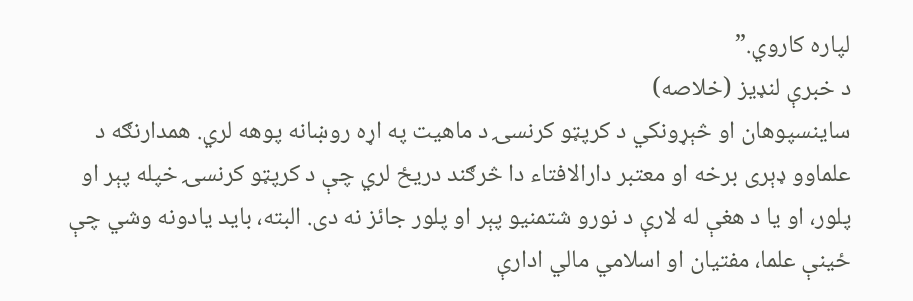لپاره کاروي.”
د خبرې لنډیز (خلاصه)
ساینسپوهان او څېړونکي د کرپټو کرنسۍ د ماهیت په اړه روښانه پوهه لري. همدارنګه د علماوو ډېری برخه او معتبر دارالافتاء دا څرګند دریځ لري چې د کرپټو کرنسۍ خپله پېر او پلور، او یا د هغې له لارې د نورو شتمنیو پېر او پلور جائز نه دی. البته، باید یادونه وشي چې ځینې علما، مفتيان او اسلامي مالي ادارې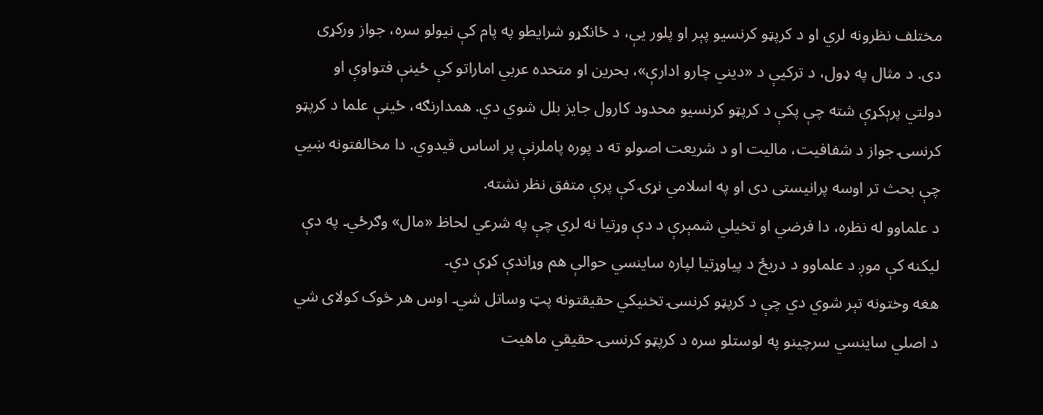مختلف نظرونه لري او د کرپټو کرنسیو پېر او پلور یې، د ځانګړو شرایطو په پام کې نیولو سره، جواز ورکړی دی. د مثال په ډول، د ترکیې د «دیني چارو ادارې»، بحرین او متحده عربي اماراتو کې ځینې فتواوې او دولتي پرېکړې شته چې پکې د کرپټو کرنسیو محدود کارول جایز بلل شوي دي. همدارنګه، ځینې علما د کرپټو کرنسۍ جواز د شفافیت، مالیت او د شریعت اصولو ته د پوره پاملرنې پر اساس قیدوي. دا مخالفتونه ښيي چې بحث تر اوسه پرانیستی دی او په اسلامي نړۍ کې پرې متفق نظر نشته.
د علماوو له نظره، دا فرضي او تخیلي شمېرې د دې وړتیا نه لري چې په شرعي لحاظ «مال» وګرځي۔ په دې لیکنه کې موږ د علماوو د دریځ د پیاوړتیا لپاره ساینسي حوالې هم وړاندې کړې دي۔
هغه وختونه تېر شوي دي چې د کرپټو کرنسۍ تخنیکي حقیقتونه پټ وساتل شي۔ اوس هر څوک کولای شي د اصلي ساینسي سرچینو په لوستلو سره د کرپټو کرنسۍ حقیقي ماهیت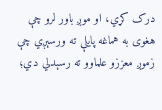درک کړي، او موږ باور لرو چې هغوی به هماغه پایلې ته ورسېږي چې زموږ معززو علماوو ته رسېدلي دي؛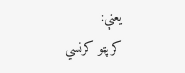یعنې:
کرپټو کرنسي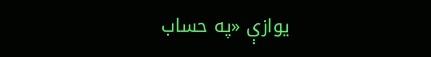یوازې «په حساب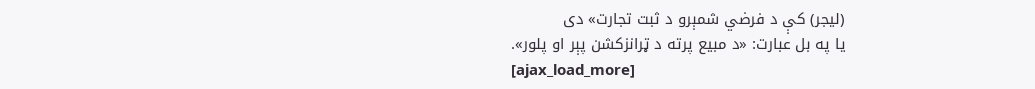(لیجر) کې د فرضي شمېرو د ثبت تجارت» دی
یا په بل عبارت: «د مبیع پرته د ټرانزکشن پېر او پلور».
[ajax_load_more]